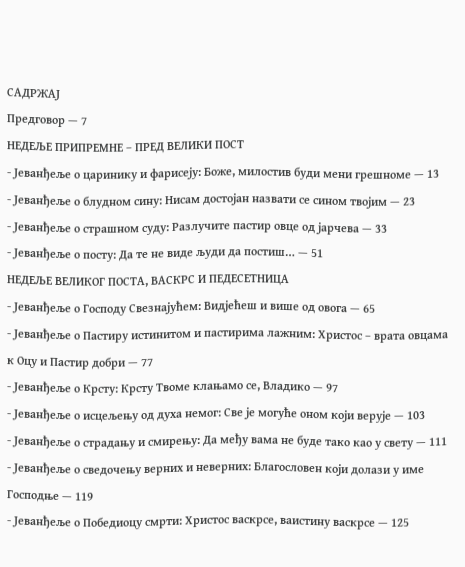САДРЖАЈ
Предговор — 7
НЕДЕЉЕ ПРИПРЕМНЕ – ПРЕД ВЕЛИКИ ПОСТ
- Јеванђеље о царинику и фарисеју: Боже, милостив буди мени грешноме — 13
- Јеванђеље о блудном сину: Нисам достојан назвати се сином твојим — 23
- Јеванђеље о страшном суду: Разлучите пастир овце од јарчева — 33
- Јеванђеље о посту: Да те не виде људи да постиш… — 51
НЕДЕЉЕ ВЕЛИКОГ ПОСТА, ВАСКРС И ПЕДЕСЕТНИЦА
- Јеванђеље о Господу Свезнајућем: Видјећеш и више од овога — 65
- Јеванђеље о Пастиру истинитом и пастирима лажним: Христос – врата овцама к Оцу и Пастир добри — 77
- Јеванђеље о Крсту: Крсту Твоме клањамо се, Владико — 97
- Јеванђеље о исцељењу од духа немог: Све је могуће оном који верује — 103
- Јеванђеље о страдању и смирењу: Да међу вама не буде тако као у свету — 111
- Јеванђеље о сведочењу верних и неверних: Благословен који долази у име Господње — 119
- Јеванђеље о Победиоцу смрти: Христос васкрсе, ваистину васкрсе — 125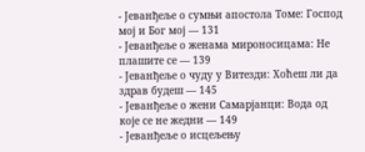- Јеванђеље о сумњи апостола Томе: Господ мој и Бог мој — 131
- Јеванђеље о женама мироносицама: Не плашите се — 139
- Јеванђеље о чуду у Витезди: Хоћеш ли да здрав будеш — 145
- Јеванђеље о жени Самарјанци: Вода од које се не жедни — 149
- Јеванђеље о исцељењу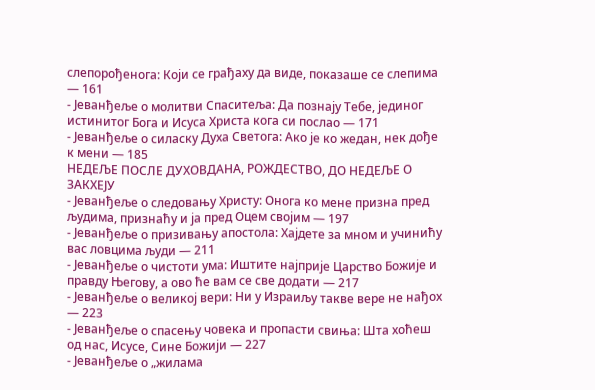слепорођенога: Који се грађаху да виде, показаше се слепима — 161
- Јеванђеље о молитви Спаситеља: Да познају Тебе, јединог истинитог Бога и Исуса Христа кога си послао — 171
- Јеванђеље о силаску Духа Светога: Ако је ко жедан, нек дође к мени — 185
НЕДЕЉЕ ПОСЛЕ ДУХОВДАНА, РОЖДЕСТВО, ДО НЕДЕЉЕ О ЗАКХЕЈУ
- Јеванђеље о следовању Христу: Онога ко мене призна пред људима, признаћу и ја пред Оцем својим — 197
- Јеванђеље о призивању апостола: Хајдете за мном и учинићу вас ловцима људи — 211
- Јеванђеље о чистоти ума: Иштите најприје Царство Божије и правду Његову, а ово ће вам се све додати — 217
- Јеванђеље о великој вери: Ни у Израиљу такве вере не нађох — 223
- Јеванђеље о спасењу човека и пропасти свиња: Шта хоћеш од нас, Исусе, Сине Божији — 227
- Јеванђеље о „жилама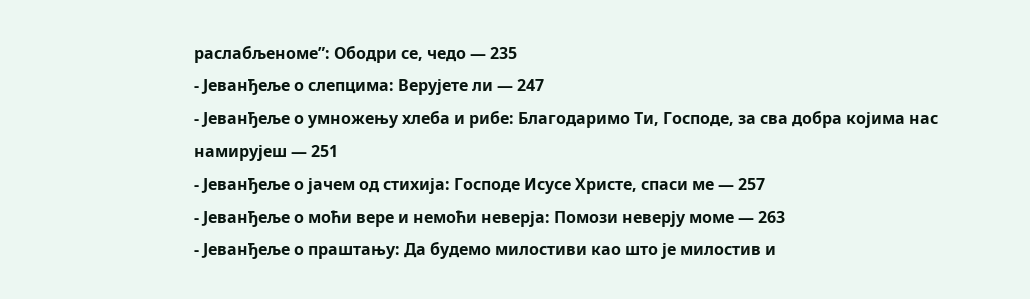раслабљеноме”: Ободри се, чедо — 235
- Јеванђеље о слепцима: Верујете ли — 247
- Јеванђеље о умножењу хлеба и рибе: Благодаримо Ти, Господе, за сва добра којима нас намирујеш — 251
- Јеванђеље о јачем од стихија: Господе Исусе Христе, спаси ме — 257
- Јеванђеље о моћи вере и немоћи неверја: Помози неверју моме — 263
- Јеванђеље о праштању: Да будемо милостиви као што је милостив и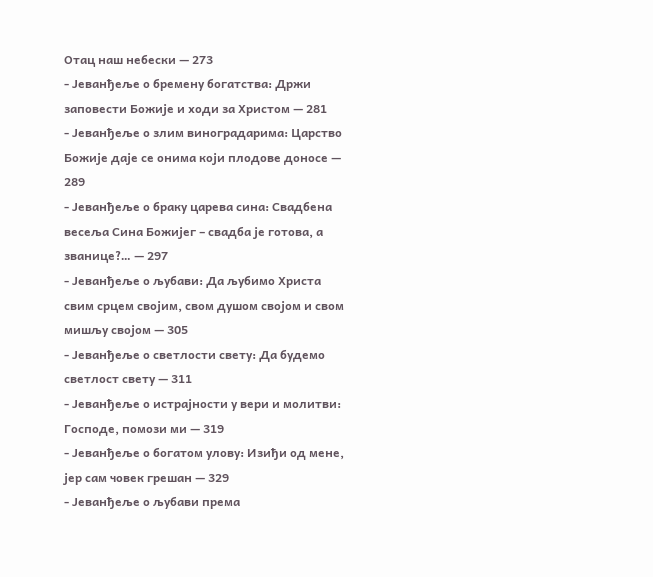Отац наш небески — 273
- Јеванђеље о бремену богатства: Држи заповести Божије и ходи за Христом — 281
- Јеванђеље о злим виноградарима: Царство Божије даје се онима који плодове доносе — 289
- Јеванђеље о браку царева сина: Свадбена весеља Сина Божијег – свадба је готова, а званице?… — 297
- Јеванђеље о љубави: Да љубимо Христа свим срцем својим, свом душом својом и свом мишљу својом — 305
- Јеванђеље о светлости свету: Да будемо светлост свету — 311
- Јеванђеље о истрајности у вери и молитви: Господе, помози ми — 319
- Јеванђеље о богатом улову: Изиђи од мене, јер сам човек грешан — 329
- Јеванђеље о љубави према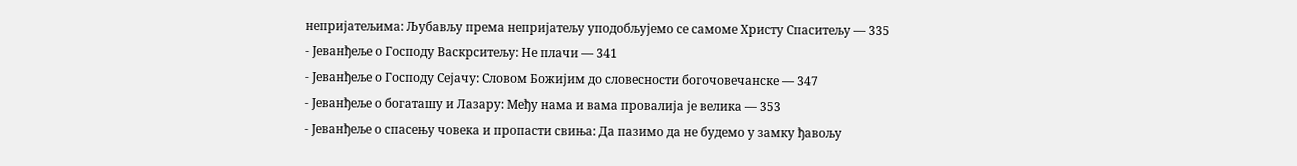непријатељима: Љубављу према непријатељу уподобљујемо се самоме Христу Спаситељу — 335
- Јеванђеље о Господу Васкрситељу: Не плачи — 341
- Јеванђеље о Господу Сејачу: Словом Божијим до словесности богочовечанске — 347
- Јеванђеље о богаташу и Лазару: Међу нама и вама провалија је велика — 353
- Јеванђеље о спасењу човека и пропасти свиња: Да пазимо да не будемо у замку ђавољу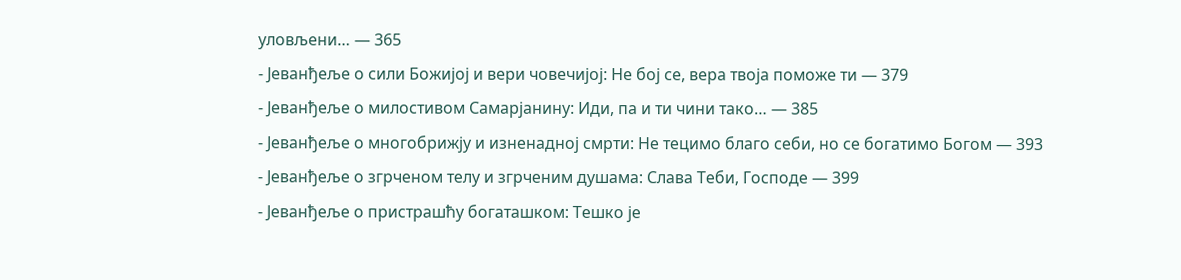уловљени… — 365
- Јеванђеље о сили Божијој и вери човечијој: Не бој се, вера твоја поможе ти — 379
- Јеванђеље о милостивом Самарјанину: Иди, па и ти чини тако… — 385
- Јеванђеље о многобрижју и изненадној смрти: Не тецимо благо себи, но се богатимо Богом — 393
- Јеванђеље о згрченом телу и згрченим душама: Слава Теби, Господе — 399
- Јеванђеље о пристрашћу богаташком: Тешко је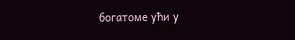богатоме ући у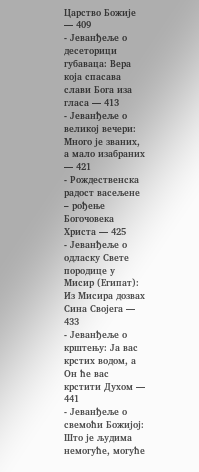Царство Божије — 409
- Јеванђеље о десеторици губаваца: Вера која спасава слави Бога иза гласа — 413
- Јеванђеље о великој вечери: Много је званих, а мало изабраних — 421
- Рождественска радост васељене – рођење Богочовека Христа — 425
- Јеванђеље о одласку Свете породице у Мисир (Египат): Из Мисира дозвах Сина Својега — 433
- Јеванђеље о крштењу: Ја вас крстих водом, а Он ће вас крстити Духом — 441
- Јеванђеље о свемоћи Божијој: Што је људима немогуће, могуће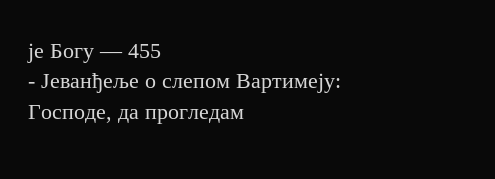је Богу — 455
- Јеванђеље о слепом Вартимеју: Господе, да прогледам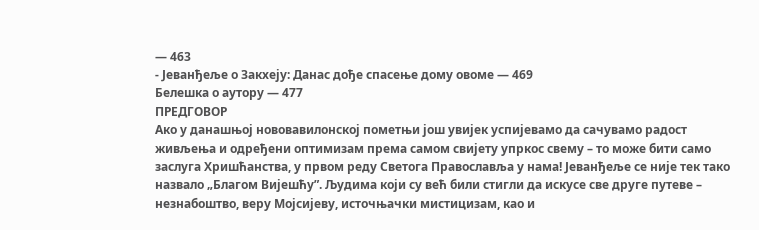— 463
- Јеванђеље о Закхеју: Данас дође спасење дому овоме — 469
Белешка о аутору — 477
ПРЕДГОВОР
Ако у данашњој нововавилонској пометњи још увијек успијевамо да сачувамо радост живљења и одређени оптимизам према самом свијету упркос свему – то може бити само заслуга Хришћанства, у првом реду Светога Православља у нама! Јеванђеље се није тек тако назвало „Благом Вијешћу”. Људима који су већ били стигли да искусе све друге путеве – незнабоштво, веру Мојсијеву, источњачки мистицизам, као и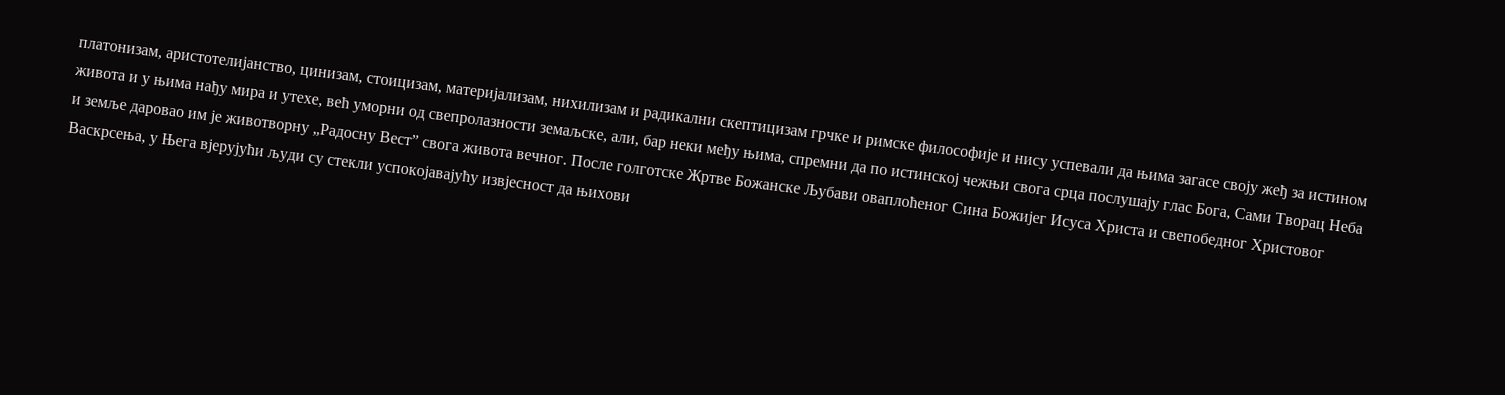платонизам, аристотелијанство, цинизам, стоицизам, материјализам, нихилизам и радикални скептицизам грчке и римске философије и нису успевали да њима загасе своју жеђ за истином живота и у њима нађу мира и утехе, већ уморни од свепролазности земаљске, али, бар неки међу њима, спремни да по истинској чежњи свога срца послушају глас Бога, Сами Творац Неба и земље даровао им је животворну „Радосну Вест” свога живота вечног. После голготске Жртве Божанске Љубави оваплоћеног Сина Божијег Исуса Христа и свепобедног Христовог Васкрсења, у Њега вјерујући људи су стекли успокојавајућу извјесност да њихови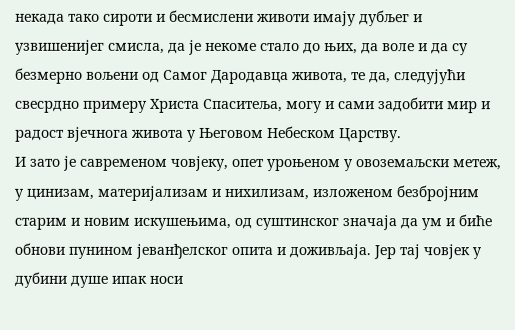некада тако сироти и бесмислени животи имају дубљег и узвишенијег смисла, да је некоме стало до њих, да воле и да су безмерно вољени од Самог Дародавца живота, те да, следујући свесрдно примеру Христа Спаситеља, могу и сами задобити мир и радост вјечнога живота у Његовом Небеском Царству.
И зато је савременом човјеку, опет уроњеном у овоземаљски метеж, у цинизам, материјализам и нихилизам, изложеном безбројним старим и новим искушењима, од суштинског значаја да ум и биће обнови пунином јеванђелског опита и доживљаја. Јер тај човјек у дубини душе ипак носи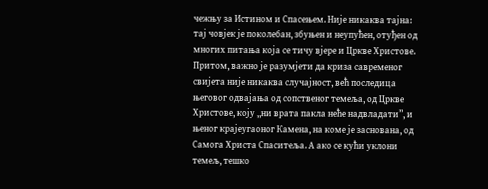чежњу за Истином и Спасењем. Није никаква тајна: тај човјек је поколебан, збуњен и неупућен, отуђен од многих питања која се тичу вјере и Цркве Христове. Притом, важно је разумјети да криза савременог свијета није никаква случајност, већ последица његовог одвајања од сопственог темеља, од Цркве Христове, коју „ни врата пакла неће надвладати”, и њеног крајеугаоног Камена, на коме је заснована, од Самога Христа Спаситеља. А ако се кући уклони темељ, тешко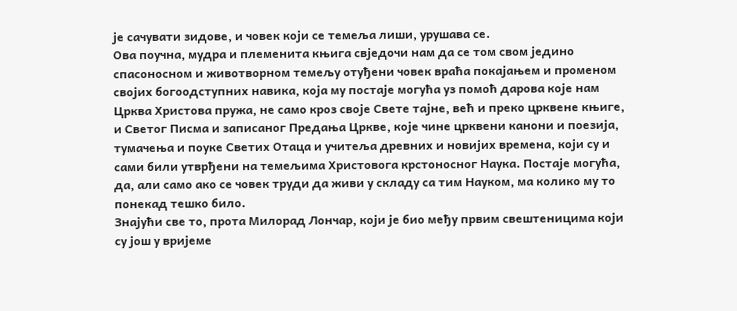је сачувати зидове, и човек који се темеља лиши, урушава се.
Ова поучна, мудра и племенита књига свједочи нам да се том свом једино спасоносном и животворном темељу отуђени човек враћа покајањем и променом својих богоодступних навика, која му постаје могућа уз помоћ дарова које нам Црква Христова пружа, не само кроз своје Свете тајне, већ и преко црквене књиге, и Светог Писма и записаног Предања Цркве, које чине црквени канони и поезија, тумачења и поуке Светих Отаца и учитеља древних и новијих времена, који су и сами били утврђени на темељима Христовога крстоносног Наука. Постаје могућа, да, али само ако се човек труди да живи у складу са тим Науком, ма колико му то понекад тешко било.
Знајући све то, прота Милорад Лончар, који је био међу првим свештеницима који су још у вријеме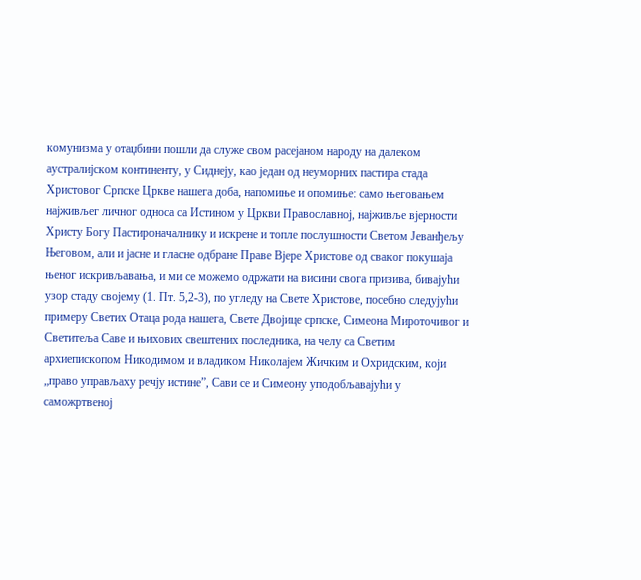комунизма у отаџбини пошли да служе свом расејаном народу на далеком аустралијском континенту, у Сиднеју, као један од неуморних пастира стада Христовог Српске Цркве нашега доба, напомиње и опомиње: само његовањем најживљег личног односа са Истином у Цркви Православној, најживље вјерности Христу Богу Пастироначалнику и искрене и топле послушности Светом Јеванђељу Његовом, али и јасне и гласне одбране Праве Вјере Христове од сваког покушаја њеног искривљавања, и ми се можемо одржати на висини свога призива, бивајући узор стаду својему (1. Пт. 5,2-3), по угледу на Свете Христове, посебно следујући примеру Светих Отаца рода нашега, Свете Двојице српске, Симеона Мироточивог и Светитеља Саве и њихових свештених последника, на челу са Светим архиепископом Никодимом и владиком Николајем Жичким и Охридским, који „право управљаху речју истине”, Сави се и Симеону уподобљавајући у саможртвеној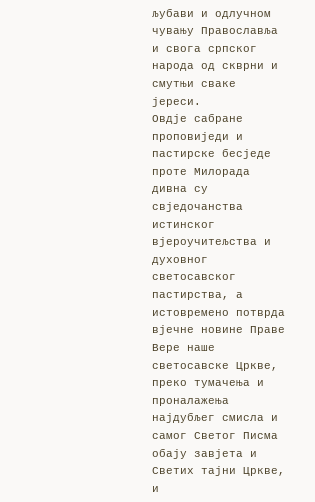љубави и одлучном чувању Православља и свога српског народа од скврни и смутњи сваке јереси.
Овдје сабране проповиједи и пастирске бесједе проте Милорада дивна су свједочанства истинског вјероучитељства и духовног светосавског пастирства, а истовремено потврда вјечне новине Праве Вере наше светосавске Цркве, преко тумачења и проналажења најдубљег смисла и самог Светог Писма обају завјета и Светих тајни Цркве, и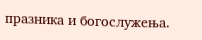празника и богослужења.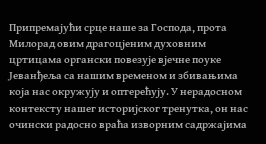Припремајући срце наше за Господа, прота Милорад овим драгоцјеним духовним цртицама органски повезује вјечне поуке Јеванђеља са нашим временом и збивањима која нас окружују и оптерећују. У нерадосном контексту нашег историјског тренутка, он нас очински радосно враћа изворним садржајима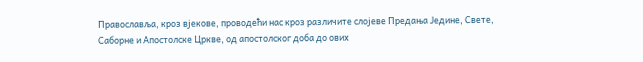Православља, кроз вјекове, проводећи нас кроз различите слојеве Предања Једине, Свете, Саборне и Апостолске Цркве, од апостолског доба до ових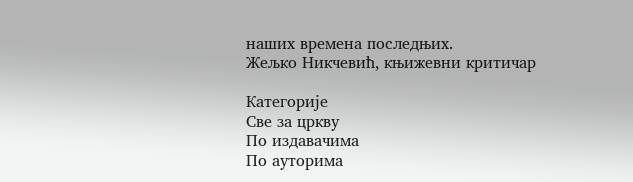наших времена последњих.
Жељко Никчевић, књижевни критичар

Категорије
Све за цркву
По издавачима
По ауторима